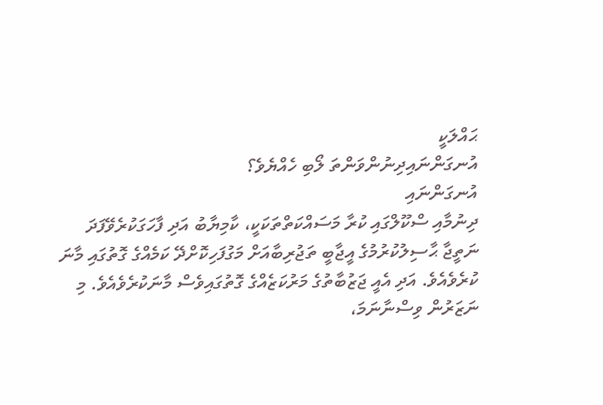ޙައްލަކީ
އުނގަންނައިދިނުންވަންތަ ލޯބި ހެއްޔެވެ؟
އުނގަންނައި
ދިނުމާއި ސްކޫލްގައި ކުރާ މަސައްކަތްތަކަކީ، ކާމިޔާބު އަދި ފާހަގަކުރެވޭފަދަ
ނަތީޖާ ޙާސިލުކުރުމުގެ އީޖާބީ ތަޖުރިބާއަށް މަގުފަހިކޮށްދޭ ކަމެއްގެ ގޮތުގައި މާނަ
ކުރެވެއެވެ. އަދި އެއީ ޖަޒުބާތުގެ މަރުކަޒެއްގެ ގޮތުގައިވެސް މާނަކުރެވެއެވެ. މި
ނަޒަރުން ވިސްނާނަމަ،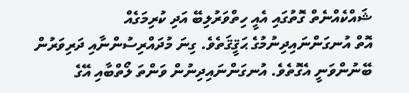ޝައްކެއްނެތް ގޮތުގައި އެއީ ހިތްވަރުލިބޭ އަދި ކުރިމަގެއް
އޮތް އުނގަންނައިދިނުމުގެ ޙަޤީޤަތެވެ. ގިނަ މުދައްރިސުންނާއި ދަރިވަރުން
ބޭނުންވަނީ އެގޮތެވެ. އުނގަންނައިދިނުން ވަންތަ ލޯތްބާއި އޭގެ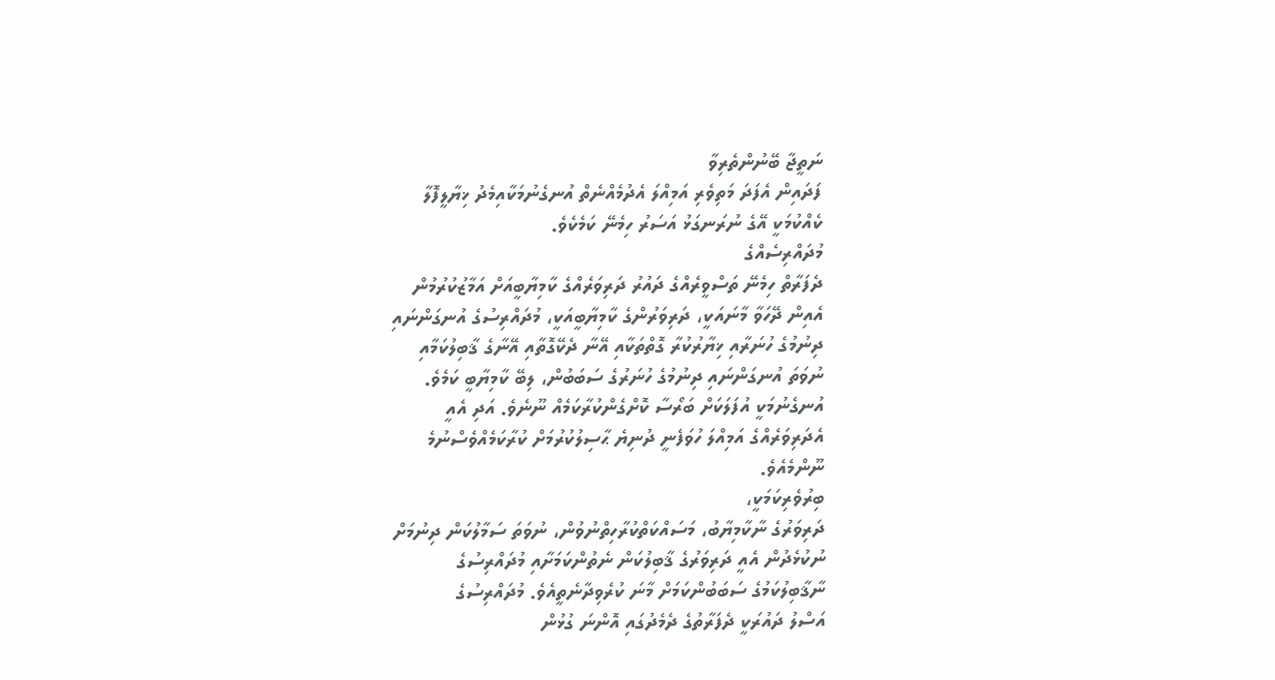ނަތީޖާ ބޭނުންތެރިވާ
ފަދައިން އެފަދަ މަތިވެރި އަމިއްލަ އެދުމެއްނެތް އުނގެނުމަކާއިމެދު ޚިޔާލީފޮލާ
ކެއްކުމަކީ އޭގެ ނުރަނގަޅު އަސަރު ހިމެނޭ ކަމެކެވެ.
މުދައްރިސެއްގެ
ދެފަރާތް ހިމެނޭ ތަސްވީރެއްގެ ދައުރު ދަރިވަރެއްގެ ކާމިޔާބީއަށް އަމާޒުކުރުމުން
އެއިން ދޭހަވާ މާނައަކީ، ދަރިވަރުންގެ ކާމިޔާބީއަކީ، މުދައްރިސުގެ އުނގަންނައި
ދިނުމުގެ ހުނަރާއި ޚިޔާރުކުރާ ގޮތްތަކާއި އޭނާ ދެކޭގޮތާއި އޭނާގެ ޤާބިލުކަމާއި
ނުވަތަ އުނގަންނައި ދިނުމުގެ ހުނަރުގެ ސަބަބުން، ލިބޭ ކާމިޔާބީ ކަމެވެ.
އުނގެނުމަކީ އުފަލަކަށް ބަރޯސާ ކޮށްގެންކުރާކަމެއް ނޫނެވެ. އަދި އެއީ
އެދަރިވަރެއްގެ އަމިއްލަ ހުވަފެނީ ދުނިޔެ ޙާސިލުކުރުމަށް ކުރާކަމެއްވެސްނުމެ
ނޫންމެއެވެ.
ބިރުވެރިކަމަކީ،
ދަރިވަރުގެ ނާކާމިޔާބު، މަސައްކަތްކުރާހިތްނުވުން، ނުވަތަ ސަމާލުކަން ދިނުމަށް
ނުކުޅެދުން އެއީ ދަރިވަރުގެ ޤާބިލުކަން ނެތުންކަމަށާއި މުދައްރިސުގެ
ނާޤާބިލުކަމުގެ ސަބަބުންކަމަށް މާނަ ކުރެވިދާނެތީއެވެ. މުދައްރިސުގެ
އަސްލު ދައުރަކީ ދެފަރާތުގެ ދެމެދުގައި އޮންނަ ގުޅުން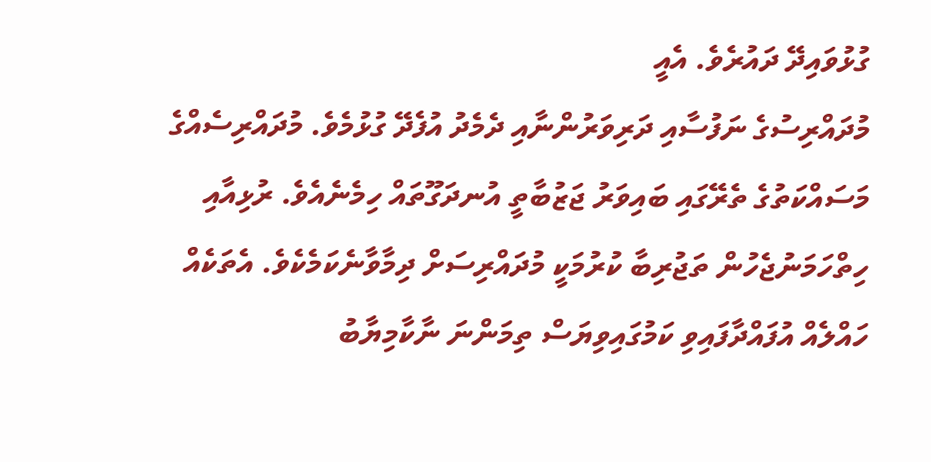ގުޅުވައިދޭ ދައުރެވެ. އެއީ
މުދައްރިސުގެ ނަފުސާއި ދަރިވަރުންނާއި ދެމެދު އުފެދޭ ގުޅުމެވެ. މުދައްރިސެއްގެ
މަސައްކަތުގެ ތެރޭގައި ބައިވަރު ޖަޒުބާތީ އުނދަގޫތައް ހިމެނެއެވެ. ރުޅިއާއި
ހިތްހަމަނުޖެހުން ތަޖުރިބާ ކުރުމަކީ މުދައްރިސަށް ދިމާވާނެކަމެކެވެ. އެތަކެއް
ހައްލެއް އުފައްދާފައިވި ކަމުގައިވިޔަސް ތިމަންނަ ނާކާމިޔާބު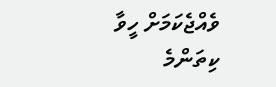ވެއްޖެކަމަށް ހީވާ
ކިތަންމެ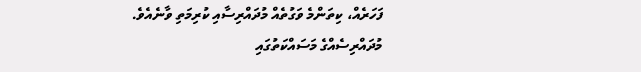ފަހަރެއް، ކިތަންމެ ވަގުތެއް މުދައްރިސާއި ކުރިމަތި ވާނެއެވެ.
މުދައްރިސެއްގެ މަސައްކަތުގައި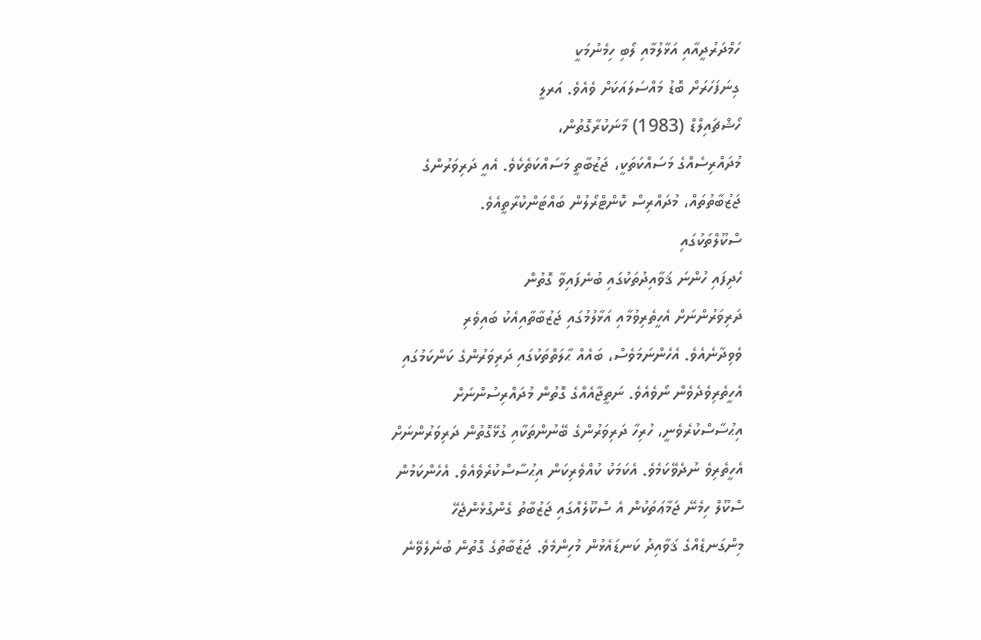ހަމްދަރުދީއާއި އަޅާލުމާއި ލޯބި ހިމެނުމަކީ
ގިނަފަހަރަށް ބޮޑު މައްސަލައަކަށް ވެއެވެ. އަރލީ
ހޯޝްޗައިލްޑް (1983) މާނަކުރާގޮތުން،
މުދައްރިސެއްގެ މަސައްކަތަކީ، ޖަޒުބާތީ މަސައްކަތެކެވެ. އެއީ ދަރިވަރުންގެ
ޖަޒުބާތުތައް، މުދައްރިސް ކޮންޓްރޯލުން ބައްޓަންކުރާތީއެވެ.
ސްކޫލްތަކުގައި
ހެދިފައި ހުންނަ ޤަވާއިދުތަކުގައި ބުނެފައިވާ ގޮތުން
ދަރިވަރުންނަށް އެހީތެރިވުމާއި އަޅާލުމުގައި ޖަޒުބާތާއިއެކު ބައިވެރި
ވެވިދާނެއެވެ. އެހެންނަމަވެސް، ބައެއް ޙާލަތްތަކުގައި ދަރިވަރުންގެ ކަންކަމުގައި
އެހީތެރިވެދެވެން ނޯވެއެވެ. ނަތީޖާއެއްގެ ގޮތުން މުދައްރިސުންނަށް
އިޙުސާސްކުރެވެނީ، ހުރިހާ ދަރިވަރުންގެ ބޭނުންތަކާއި ގުޅޭގޮތުން ދަރިވަރުންނަށް
އެހީތެރިވެ ނުދެވޭކަމެވެ. އެކަމަކު ކުއްވެރިކަން އިޙުސާސްކުރެވެއެވެ. އެހެންކަމުން
ސްކޫލް ހިމެނޭ ޖަމާޢަތަކުން އެ ސްކޫލެއްގައި ޖަޒުބާތު ގެންގުޅެންޖެހޭ
މިންގަނޑެއްގެ ޤަވާއިދު ކަނޑައެޅުން މުހިންމެވެ. ޖަޒުބާތުގެ ގޮތުން ބުނެލެވޭނެ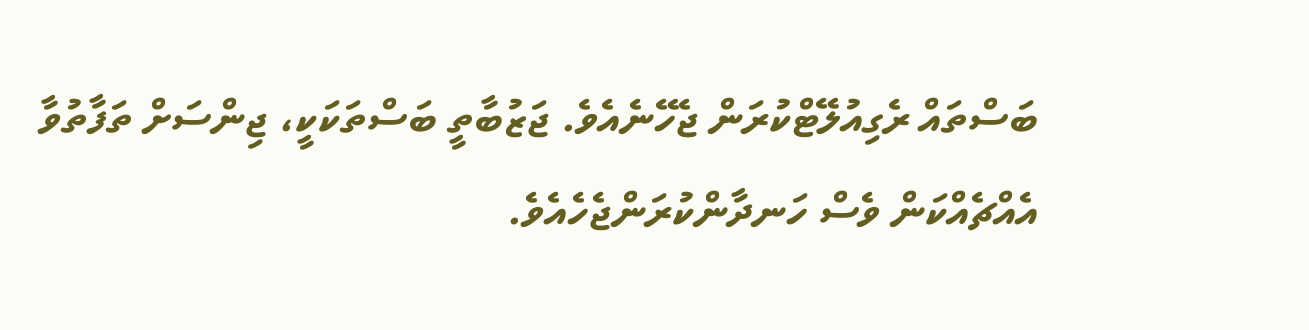ބަސްތައް ރެގިއުލޭޓްކުރަން ޖެހޭނެއެވެ. ޖަޒުބާތީ ބަސްތަކަކީ، ޖިންސަށް ތަފާތުވާ
އެއްޗެއްކަން ވެސް ހަނދާންކުރަންޖެހެއެވެ.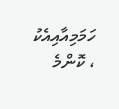ހަމަމިއާއިއެކު ، ކޮންމެ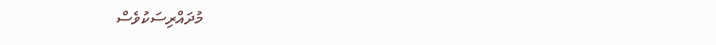މުދައްރިސަކުވެސް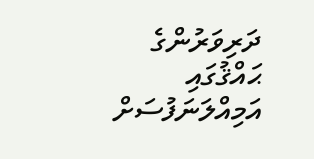ދަރިވަރުންގެ ޙައްޤުގައި އަމިއްލަނަފުސަށް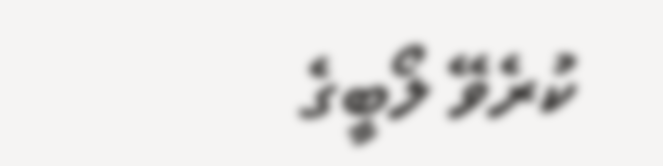ކުރެވޭ ލޯބީގެ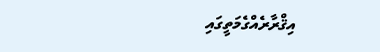އިޤްރާރެއްގެމަތީގައި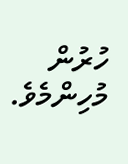ހުރުން މުހިންމެވެ.